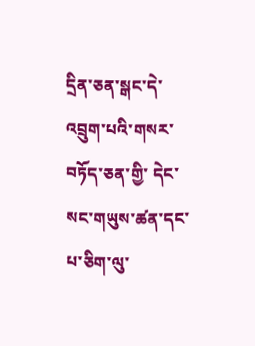དྲིན་ཅན་སྒང་དེ་ འབྲུག་པའི་གསར་བཏོད་ཅན་གྱི་ དེང་སང་གཡུས་ཚན་དང་པ་ཅིག་ལུ་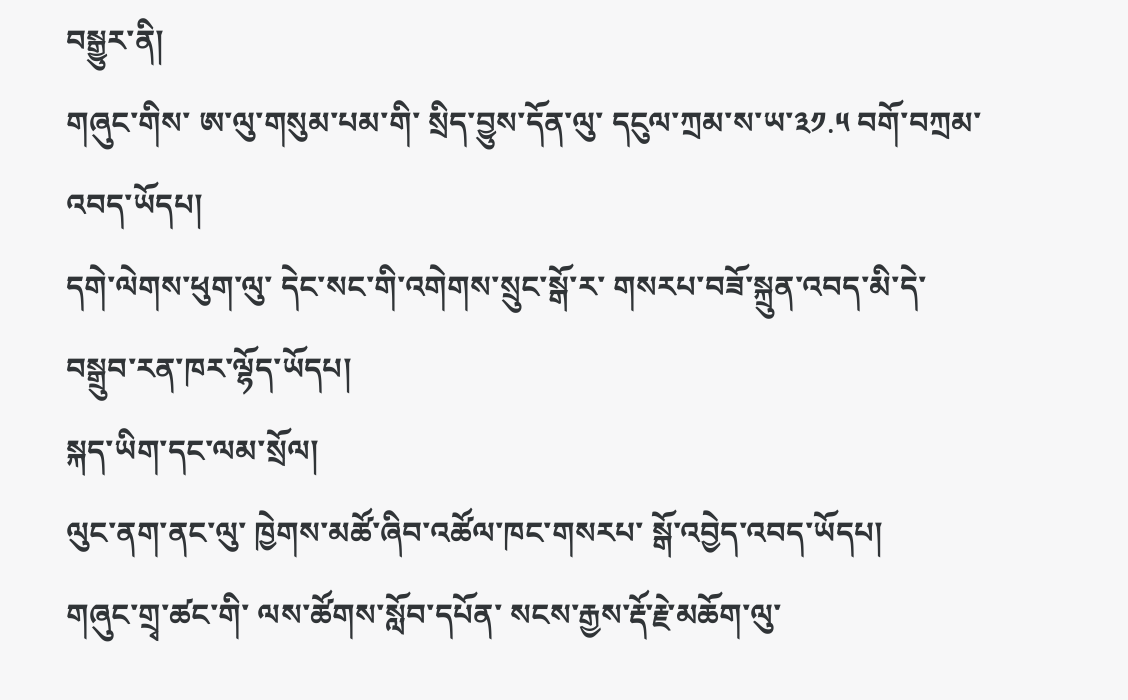བསྒྱུར་ནི།
གཞུང་གིས་ ཨ་ལུ་གསུམ་པམ་གི་ སྲིད་བྱུས་དོན་ལུ་ དངུལ་ཀྲམ་ས་ཡ་༣༡.༥ བགོ་བཀྲམ་འབད་ཡོདཔ།
དགེ་ལེགས་ཕུག་ལུ་ དེང་སང་གི་འགེགས་སྲུང་སྒོ་ར་ གསརཔ་བཟོ་སྐྲུན་འབད་མི་དེ་ བསྒྲུབ་རན་ཁར་ལྷོད་ཡོདཔ།
སྐད་ཡིག་དང་ལམ་སྲོལ།
ལུང་ནག་ནང་ལུ་ ཁྱེགས་མཚོ་ཞིབ་འཚོལ་ཁང་གསརཔ་ སྒོ་འབྱེད་འབད་ཡོདཔ།
གཞུང་གྲྭ་ཚང་གི་ ལས་ཚོགས་སློབ་དཔོན་ སངས་རྒྱས་རྡོ་རྗེ་མཆོག་ལུ་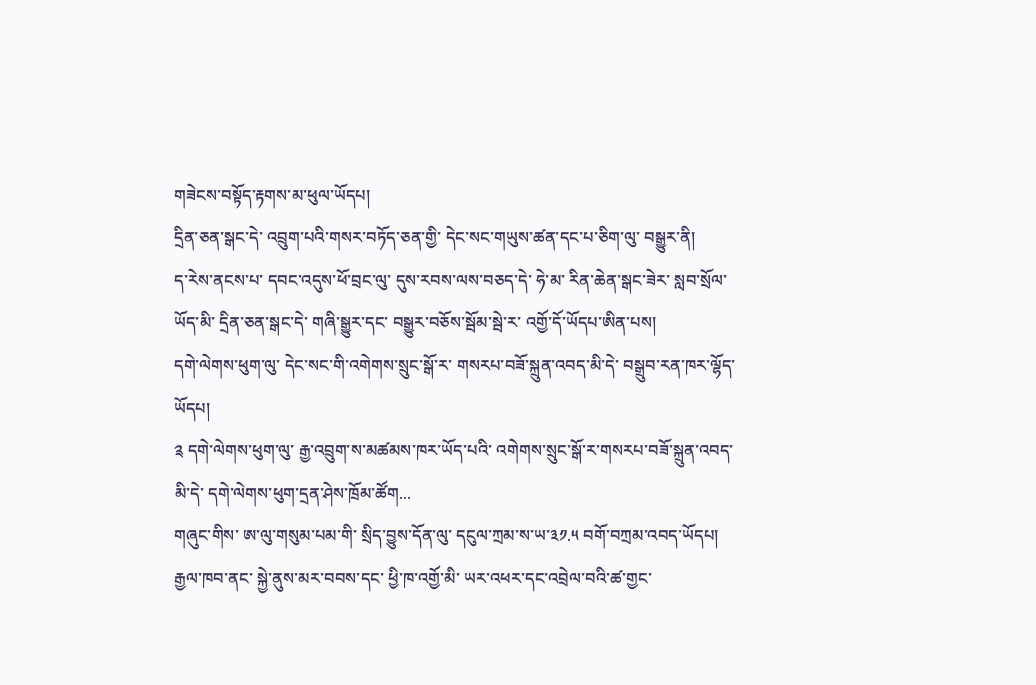གཟེངས་བསྟོད་རྟགས་མ་ཕུལ་ཡོདཔ།
དྲིན་ཅན་སྒང་དེ་ འབྲུག་པའི་གསར་བཏོད་ཅན་གྱི་ དེང་སང་གཡུས་ཚན་དང་པ་ཅིག་ལུ་ བསྒྱུར་ནི།
ད་རེས་ནངས་པ་ དབང་འདུས་ཕོ་བྲང་ལུ་ དུས་རབས་ལས་བཅད་དེ་ ཧེ་མ་ རིན་ཆེན་སྒང་ཟེར་ སླབ་སྲོལ་ཡོད་མི་ དྲིན་ཅན་སྒང་དེ་ གཞི་སྒྱུར་དང་ བསྒྱུར་བཅོས་སྦོམ་སྦེ་ར་ འགྱོ་དོ་ཡོདཔ་ཨིན་པས།
དགེ་ལེགས་ཕུག་ལུ་ དེང་སང་གི་འགེགས་སྲུང་སྒོ་ར་ གསརཔ་བཟོ་སྐྲུན་འབད་མི་དེ་ བསྒྲུབ་རན་ཁར་ལྷོད་ཡོདཔ།
༉ དགེ་ལེགས་ཕུག་ལུ་ རྒྱ་འབྲུག་ས་མཚམས་ཁར་ཡོད་པའི་ འགེགས་སྲུང་སྒོ་ར་གསརཔ་བཟོ་སྐྲུན་འབད་མི་དེ་ དགེ་ལེགས་ཕུག་དྲན་ཤེས་ཁྲོམ་ཚོག...
གཞུང་གིས་ ཨ་ལུ་གསུམ་པམ་གི་ སྲིད་བྱུས་དོན་ལུ་ དངུལ་ཀྲམ་ས་ཡ་༣༡.༥ བགོ་བཀྲམ་འབད་ཡོདཔ།
རྒྱལ་ཁབ་ནང་ སྐྱེ་ནུས་མར་བབས་དང་ ཕྱི་ཁ་འགྱོ་མི་ ཡར་འཕར་དང་འབྲེལ་བའི་ཚ་གྱང་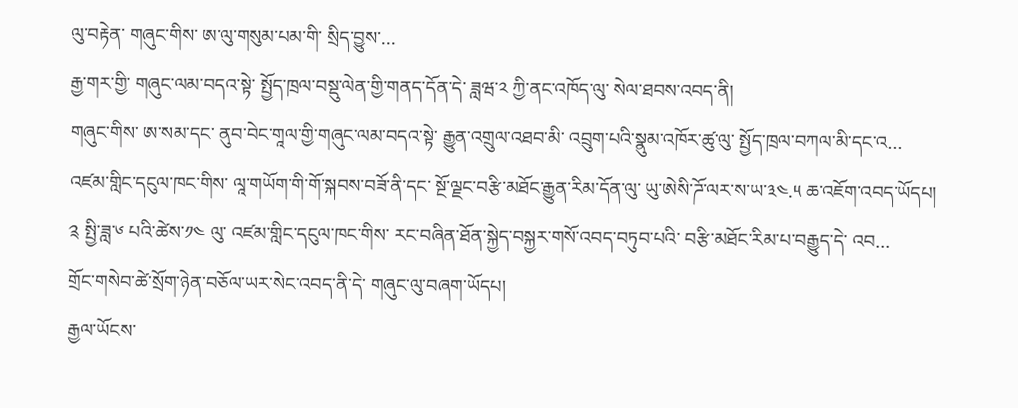ལུ་བརྟེན་ གཞུང་གིས་ ཨ་ལུ་གསུམ་པམ་གི་ སྲིད་བྱུས་...
རྒྱ་གར་གྱི་ གཞུང་ལམ་བདའ་སྟེ་ སྤྱོད་ཁྲལ་བསྡུ་ལེན་གྱི་གནད་དོན་དེ་ ཟླཝ་༢ ཀྱི་ནང་འཁོད་ལུ་ སེལ་ཐབས་འབད་ནི།
གཞུང་གིས་ ཨ་སམ་དང་ ནུབ་བེང་གཱལ་གྱི་གཞུང་ལམ་བདའ་སྟེ་ རྒྱུན་འགྲུལ་འཐབ་མི་ འབྲུག་པའི་སྣུམ་འཁོར་ཚུ་ལུ་ སྤྱོད་ཁྲལ་བཀལ་མི་དང་འ...
འཛམ་གླིང་དངུལ་ཁང་གིས་ ལཱ་གཡོག་གི་གོ་སྐབས་བཟོ་ནི་དང་ སྔོ་ལྗང་བརྩི་མཐོང་རྒྱུན་རིམ་དོན་ལུ་ ཡུ་ཨེསི་ཌོ་ལར་ས་ཡ་༣༤.༥ ཆ་འཇོག་འབད་ཡོདཔ།
༉ སྤྱི་ཟླ་༦ པའི་ཚེས་༡༤ ལུ་ འཛམ་གླིང་དངུལ་ཁང་གིས་ རང་བཞིན་ཐོན་སྐྱེད་བསྐྱར་གསོ་འབད་བཏུབ་པའི་ བརྩི་མཐོང་རིམ་པ་བརྒྱུད་དེ་ འབ...
གྲོང་གསེབ་ཚེ་སྲོག་ཉེན་བཅོལ་ཡར་སེང་འབད་ནི་དེ་ གཞུང་ལུ་བཞག་ཡོདཔ།
རྒྱལ་ཡོངས་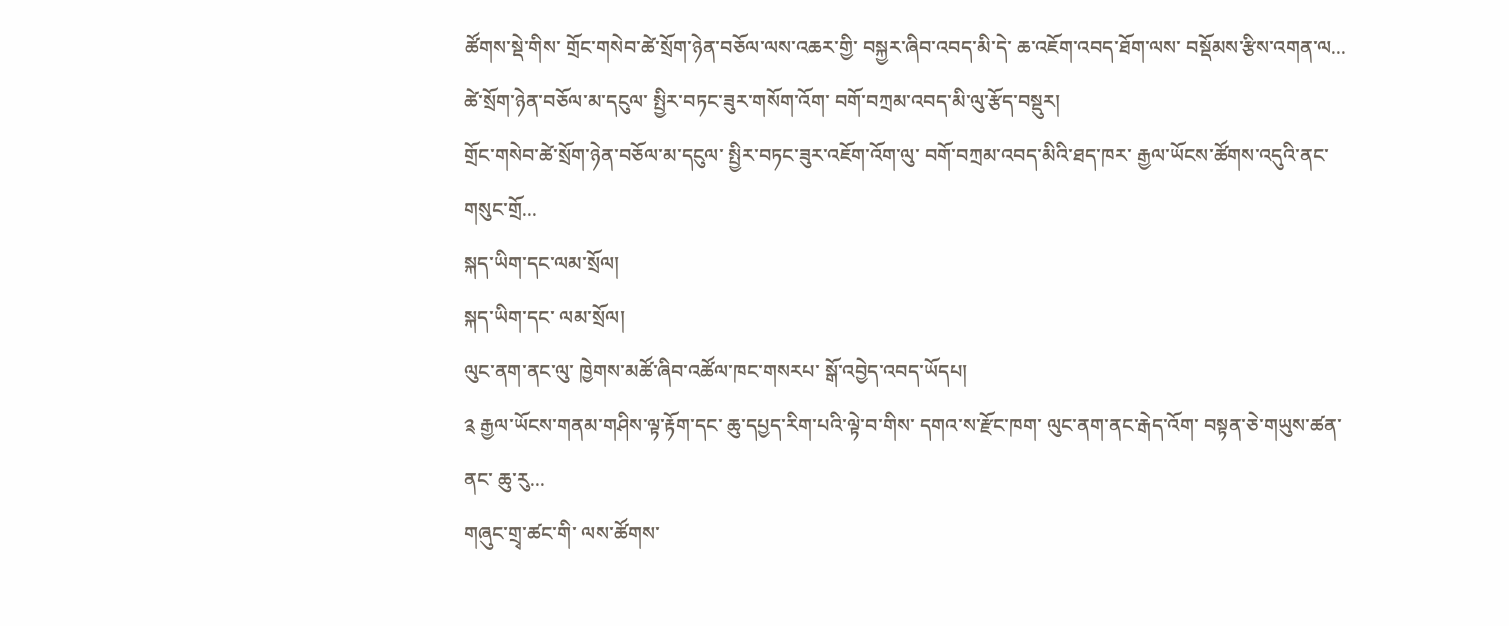ཚོགས་སྡེ་གིས་ གྲོང་གསེབ་ཚེ་སྲོག་ཉེན་བཅོལ་ལས་འཆར་གྱི་ བསྐྱར་ཞིབ་འབད་མི་དེ་ ཆ་འཇོག་འབད་ཐོག་ལས་ བསྡོམས་རྩིས་འགན་ལ...
ཚེ་སྲོག་ཉེན་བཅོལ་མ་དངུལ་ སྤྱིར་བཏང་ཟུར་གསོག་འོག་ བགོ་བཀྲམ་འབད་མི་ལུ་རྩོད་བསྡུར།
གྲོང་གསེབ་ཚེ་སྲོག་ཉེན་བཅོལ་མ་དངུལ་ སྤྱིར་བཏང་ཟུར་འཇོག་འོག་ལུ་ བགོ་བཀྲམ་འབད་མིའི་ཐད་ཁར་ རྒྱལ་ཡོངས་ཚོགས་འདུའི་ནང་ གསུང་གྲོ...
སྐད་ཡིག་དང་ལམ་སྲོལ།
སྐད་ཡིག་དང་ ལམ་སྲོལ།
ལུང་ནག་ནང་ལུ་ ཁྱེགས་མཚོ་ཞིབ་འཚོལ་ཁང་གསརཔ་ སྒོ་འབྱེད་འབད་ཡོདཔ།
༉ རྒྱལ་ཡོངས་གནམ་གཤིས་ལྟ་རྟོག་དང་ ཆུ་དཔྱད་རིག་པའི་ལྟེ་བ་གིས་ དགའ་ས་རྫོང་ཁག་ ལུང་ནག་ནང་རྒེད་འོག་ བསྟན་ཅེ་གཡུས་ཚན་ནང་ ཆུ་རུ...
གཞུང་གྲྭ་ཚང་གི་ ལས་ཚོགས་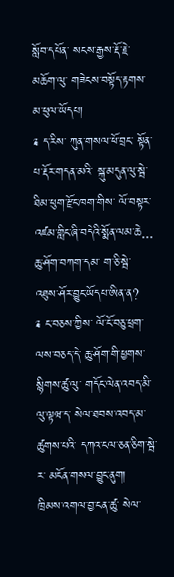སློབ་དཔོན་ སངས་རྒྱས་རྡོ་རྗེ་མཆོག་ལུ་ གཟེངས་བསྟོད་རྟགས་མ་ཕུལ་ཡོདཔ།
༉ ད་རིས་ ཀུན་གསལ་ཕོ་བྲང་ སྟོན་པ་རྡོར་གདན་མའི་ སྐུ་མདུན་ལུ་སྦེ་ ཐིམ་ཕུག་རྫོང་ཁག་གིས་ ལོ་བསྟར་འཛམ་གླིང་ཞི་བདེའི་སྨོན་ལམ་ཆེ...
ཆུ་ཤོག་བཀག་དམ་ ག་ཅི་སྦེ་ འཐུས་ཤོར་བྱུང་ཡོདཔ་ཨིན་ན?
༉ ང་བཅས་ཀྱིས་ ལོ་ངོ་བཅུ་ཕྲག་ལས་བཅད་དེ་ ཆུ་ཤོག་གི་ཕྱགས་སྙིགས་ཚུ་ལུ་ གདོང་ལེན་འབད་མི་ལུ་ལྟཝ་ད་ སེལ་ཐབས་འབད་མ་ཚུགས་པའི་ དཀའ་ངལ་ཅན་ཅིག་སྦེ་ར་ མངོན་གསལ་བྱུང་ནུག།
ཁྲིམས་འགལ་བྱ་ངན་ཚུ་ སེལ་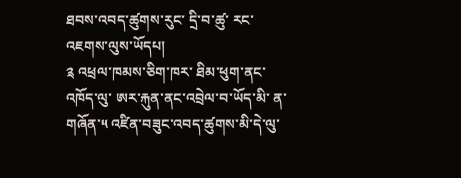ཐབས་འབད་ཚུགས་རུང་ དྲི་བ་ཚུ་ རང་འཇགས་ལུས་ཡོདཔ།
༉ འཕྲལ་ཁམས་ཅིག་ཁར་ ཐིམ་ཕུག་ནང་འཁོད་ལུ་ ཨར་རྐུན་ནང་འབྲེལ་བ་ཡོད་མི་ ན་གཞོན་༥ འཛིན་བཟུང་འབད་ཚུགས་མི་དེ་ལུ་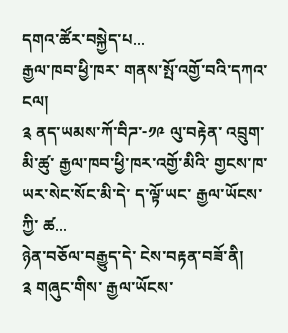དགའ་ཚོར་བསྐྱེད་པ...
རྒྱལ་ཁབ་ཕྱི་ཁར་ གནས་སྤོ་འགྱོ་བའི་དཀའ་ངལ།
༉ ནད་ཡམས་ཀོ་བིཌ་-༡༩ ལུ་བརྟེན་ འབྲུག་མི་ཚུ་ རྒྱལ་ཁབ་ཕྱི་ཁར་འགྱོ་མིའི་ གྱངས་ཁ་ཡར་སེང་སོང་མི་དེ་ ད་ལྟོ་ཡང་ རྒྱལ་ཡོངས་ཀྱི་ ཚ...
ཉེན་བཅོལ་བརྒྱུད་དེ་ ངེས་བརྟན་བཟོ་ནི།
༉ གཞུང་གིས་ རྒྱལ་ཡོངས་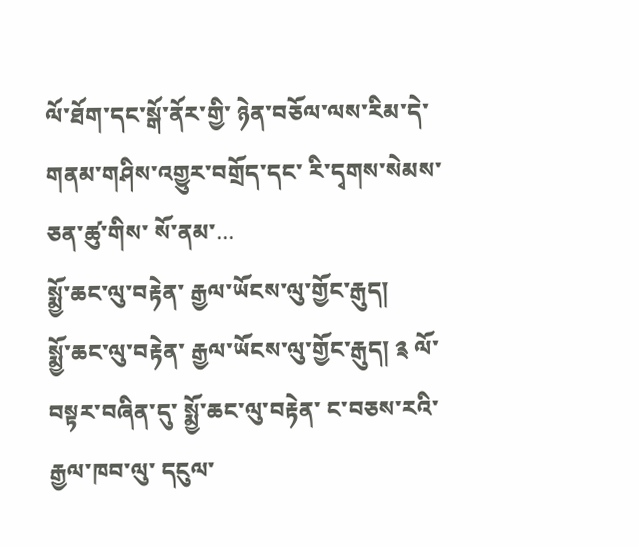ལོ་ཐོག་དང་སྒོ་ནོར་གྱི་ ཉེན་བཅོལ་ལས་རིམ་དེ་ གནམ་གཤིས་འགྱུར་བགྲོད་དང་ རི་དྭགས་སེམས་ཅན་ཚུ་གིས་ སོ་ནམ་...
སྨྱོ་ཆང་ལུ་བརྟེན་ རྒྱལ་ཡོངས་ལུ་གྱོང་རྒུད།
སྨྱོ་ཆང་ལུ་བརྟེན་ རྒྱལ་ཡོངས་ལུ་གྱོང་རྒུད། ༉ ལོ་བསྟར་བཞིན་དུ་ སྨྱོ་ཆང་ལུ་བརྟེན་ ང་བཅས་རའི་རྒྱལ་ཁབ་ལུ་ དངུལ་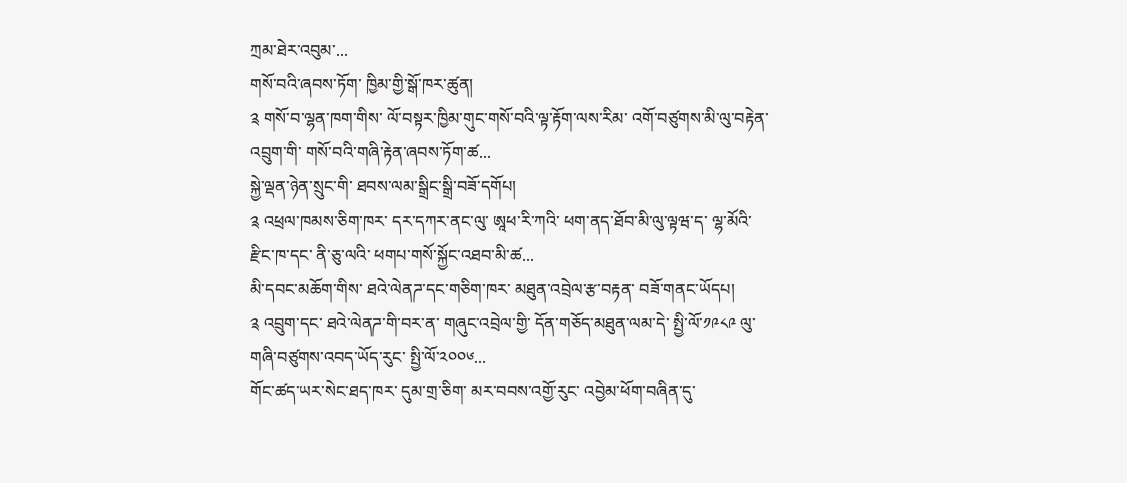ཀྲམ་ཐེར་འབུམ་...
གསོ་བའི་ཞབས་ཏོག་ ཁྱིམ་གྱི་སྒོ་ཁར་ཚུན།
༉ གསོ་བ་ལྷན་ཁག་གིས་ ལོ་བསྟར་ཁྱིམ་གུང་གསོ་བའི་ལྟ་རྟོག་ལས་རིམ་ འགོ་བཙུགས་མི་ལུ་བརྟེན་ འབྲུག་གི་ གསོ་བའི་གཞི་རྟེན་ཞབས་ཏོག་ཚ...
སྐྱེ་ལྡན་ཉེན་སྲུང་གི་ ཐབས་ལམ་སྒྲིང་སྒྲི་བཟོ་དགོཔ།
༉ འཕྲལ་ཁམས་ཅིག་ཁར་ དར་དཀར་ནང་ལུ་ ཨཱཕ་རི་ཀའི་ ཕག་ནད་ཐོབ་མི་ལུ་ལྟཝ་ད་ ལྷ་མོའི་རྫིང་ཁ་དང་ ནི་ཅུ་ལའི་ ཕགཔ་གསོ་སྐྱོང་འཐབ་མི་ཚ...
མི་དབང་མཆོག་གིས་ ཐའེ་ལེནཌ་དང་གཅིག་ཁར་ མཐུན་འབྲེལ་རྩ་བརྟན་ བཟོ་གནང་ཡོདཔ།
༉ འབྲུག་དང་ ཐའེ་ལེནཌ་གི་བར་ན་ གཞུང་འབྲེལ་གྱི་ དོན་གཅོད་མཐུན་ལམ་དེ་ སྤྱི་ལོ་༡༩༨༩ ལུ་ གཞི་བཙུགས་འབད་ཡོད་རུང་ སྤྱི་ལོ་༢༠༠༦...
གོང་ཚད་ཡར་སེང་ཐད་ཁར་ དུམ་གྲ་ཅིག་ མར་བབས་འགྱོ་རུང་ འབྱེམ་ཕོག་བཞིན་དུ་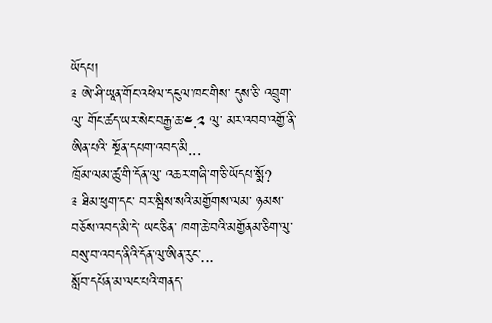ཡོདཔ།
༉ ཨེ་ཤི་ཡཱན་གོང་འཕེལ་དངུལ་ཁང་གིས་ དུས་ཅི་ འབྲུག་ལུ་ གོང་ཚད་ཡར་སེང་བརྒྱ་ཆ་༤.༢ ལུ་ མར་འབབ་འགྱོ་ནི་ཨིན་པའི་ སྔོན་དཔག་འབད་མི...
ཁྲོམ་ལམ་ཚུ་གི་དོན་ལུ་ འཆར་གཞི་ག་ཅི་ཡོདཔ་སྨོ?
༉ ཐིམ་ཕུག་དང་ བར་སྦིས་སའི་མགྱོགས་ལམ་ ཉམས་བཅོས་འབད་མི་དེ་ ཡང་ཅིན་ ཁག་ཆེ་བའི་མགྱོནམ་ཅིག་ལུ་ བསུ་བ་འབད་ནིའི་དོན་ལུ་ཨིན་རུང་...
སློབ་དཔོན་མ་ལང་པའི་གནད་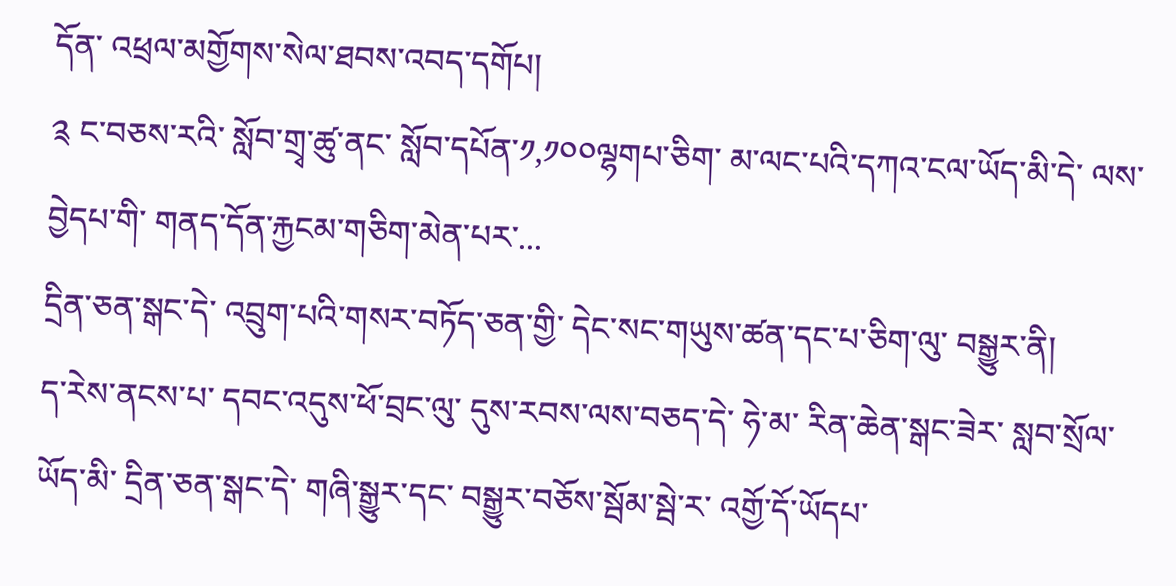དོན་ འཕྲལ་མགྱོགས་སེལ་ཐབས་འབད་དགོཔ།
༉ ང་བཅས་རའི་ སློབ་གྲྭ་ཚུ་ནང་ སློབ་དཔོན་༡,༡༠༠ལྷགཔ་ཅིག་ མ་ལང་པའི་དཀའ་ངལ་ཡོད་མི་དེ་ ལས་བྱེདཔ་གི་ གནད་དོན་རྐྱངམ་གཅིག་མེན་པར་...
དྲིན་ཅན་སྒང་དེ་ འབྲུག་པའི་གསར་བཏོད་ཅན་གྱི་ དེང་སང་གཡུས་ཚན་དང་པ་ཅིག་ལུ་ བསྒྱུར་ནི།
ད་རེས་ནངས་པ་ དབང་འདུས་ཕོ་བྲང་ལུ་ དུས་རབས་ལས་བཅད་དེ་ ཧེ་མ་ རིན་ཆེན་སྒང་ཟེར་ སླབ་སྲོལ་ཡོད་མི་ དྲིན་ཅན་སྒང་དེ་ གཞི་སྒྱུར་དང་ བསྒྱུར་བཅོས་སྦོམ་སྦེ་ར་ འགྱོ་དོ་ཡོདཔ་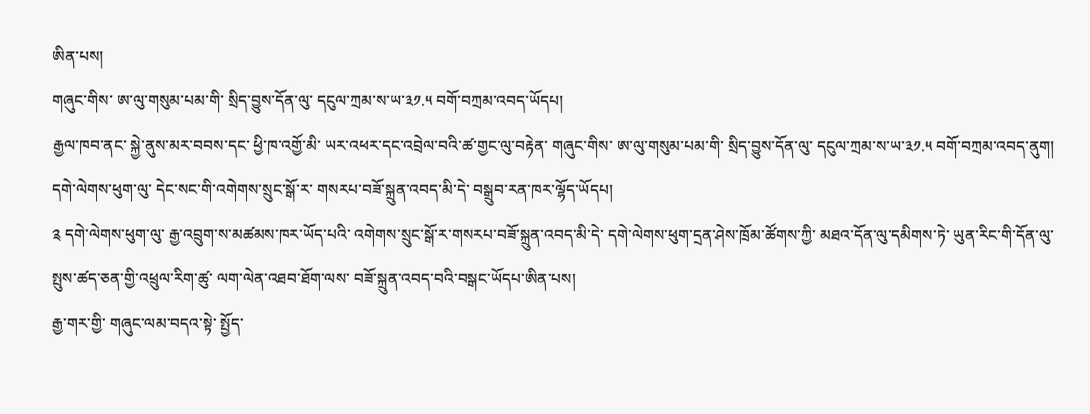ཨིན་པས།
གཞུང་གིས་ ཨ་ལུ་གསུམ་པམ་གི་ སྲིད་བྱུས་དོན་ལུ་ དངུལ་ཀྲམ་ས་ཡ་༣༡.༥ བགོ་བཀྲམ་འབད་ཡོདཔ།
རྒྱལ་ཁབ་ནང་ སྐྱེ་ནུས་མར་བབས་དང་ ཕྱི་ཁ་འགྱོ་མི་ ཡར་འཕར་དང་འབྲེལ་བའི་ཚ་གྱང་ལུ་བརྟེན་ གཞུང་གིས་ ཨ་ལུ་གསུམ་པམ་གི་ སྲིད་བྱུས་དོན་ལུ་ དངུལ་ཀྲམ་ས་ཡ་༣༡.༥ བགོ་བཀྲམ་འབད་ནུག།
དགེ་ལེགས་ཕུག་ལུ་ དེང་སང་གི་འགེགས་སྲུང་སྒོ་ར་ གསརཔ་བཟོ་སྐྲུན་འབད་མི་དེ་ བསྒྲུབ་རན་ཁར་ལྷོད་ཡོདཔ།
༉ དགེ་ལེགས་ཕུག་ལུ་ རྒྱ་འབྲུག་ས་མཚམས་ཁར་ཡོད་པའི་ འགེགས་སྲུང་སྒོ་ར་གསརཔ་བཟོ་སྐྲུན་འབད་མི་དེ་ དགེ་ལེགས་ཕུག་དྲན་ཤེས་ཁྲོམ་ཚོགས་ཀྱི་ མཐའ་དོན་ལུ་དམིགས་ཏེ་ ཡུན་རིང་གི་དོན་ལུ་ སྤུས་ཚད་ཅན་གྱི་འཕྲུལ་རིག་ཚུ་ ལག་ལེན་འཐབ་ཐོག་ལས་ བཟོ་སྐྲུན་འབད་བའི་བསྒང་ཡོདཔ་ཨིན་པས།
རྒྱ་གར་གྱི་ གཞུང་ལམ་བདའ་སྟེ་ སྤྱོད་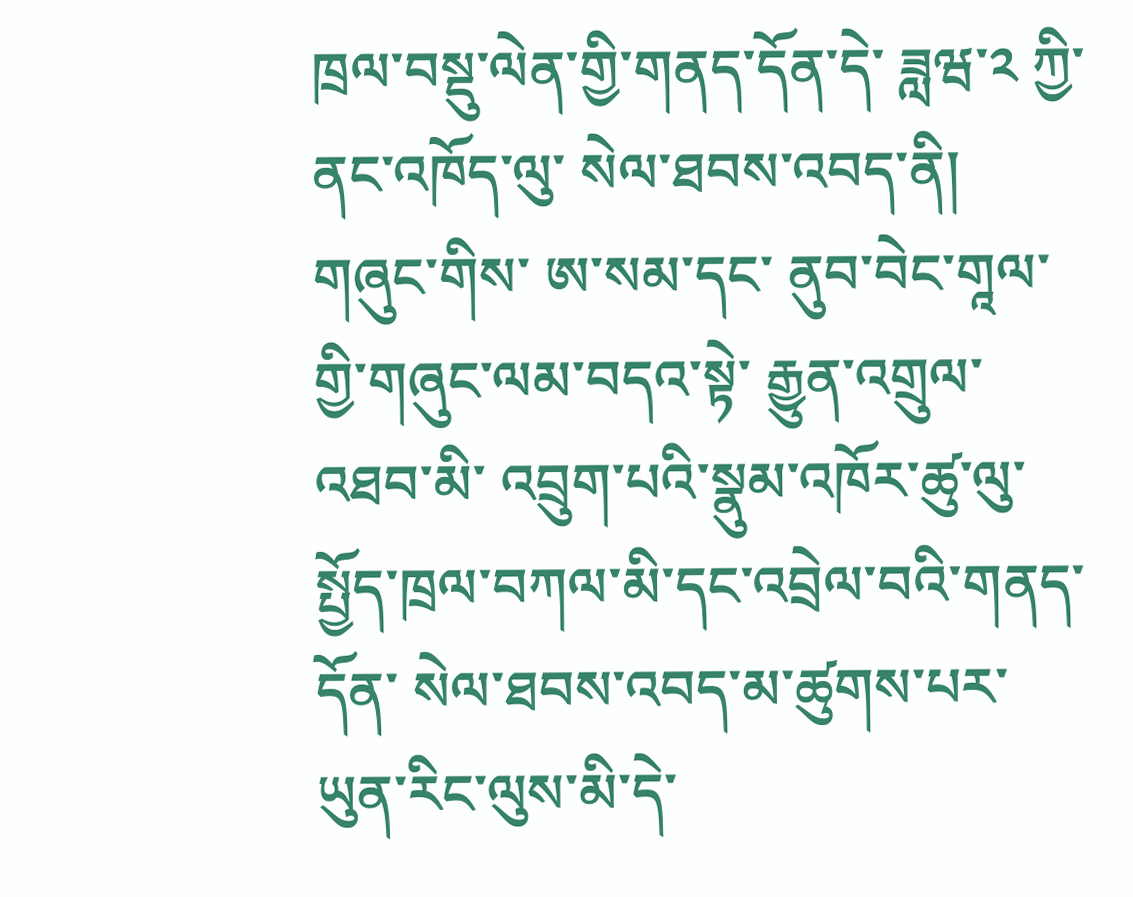ཁྲལ་བསྡུ་ལེན་གྱི་གནད་དོན་དེ་ ཟླཝ་༢ ཀྱི་ནང་འཁོད་ལུ་ སེལ་ཐབས་འབད་ནི།
གཞུང་གིས་ ཨ་སམ་དང་ ནུབ་བེང་གཱལ་གྱི་གཞུང་ལམ་བདའ་སྟེ་ རྒྱུན་འགྲུལ་འཐབ་མི་ འབྲུག་པའི་སྣུམ་འཁོར་ཚུ་ལུ་ སྤྱོད་ཁྲལ་བཀལ་མི་དང་འབྲེལ་བའི་གནད་དོན་ སེལ་ཐབས་འབད་མ་ཚུགས་པར་ ཡུན་རིང་ལུས་མི་དེ་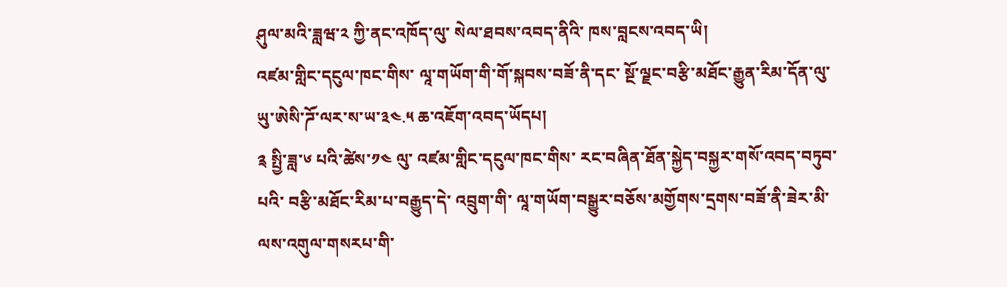ཤུལ་མའི་ཟླཝ་༢ ཀྱི་ནང་འཁོད་ལུ་ སེལ་ཐབས་འབད་ནིའི་ ཁས་བླངས་འབད་ཡི།
འཛམ་གླིང་དངུལ་ཁང་གིས་ ལཱ་གཡོག་གི་གོ་སྐབས་བཟོ་ནི་དང་ སྔོ་ལྗང་བརྩི་མཐོང་རྒྱུན་རིམ་དོན་ལུ་ ཡུ་ཨེསི་ཌོ་ལར་ས་ཡ་༣༤.༥ ཆ་འཇོག་འབད་ཡོདཔ།
༉ སྤྱི་ཟླ་༦ པའི་ཚེས་༡༤ ལུ་ འཛམ་གླིང་དངུལ་ཁང་གིས་ རང་བཞིན་ཐོན་སྐྱེད་བསྐྱར་གསོ་འབད་བཏུབ་པའི་ བརྩི་མཐོང་རིམ་པ་བརྒྱུད་དེ་ འབྲུག་གི་ ལཱ་གཡོག་བསྒྱུར་བཅོས་མགྱོགས་དྲགས་བཟོ་ནི་ཟེར་མི་ ལས་འགུལ་གསརཔ་གི་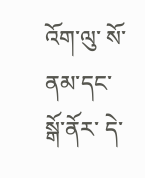འོག་ལུ་ སོ་ནམ་དང་ སྒོ་ནོར་ དེ་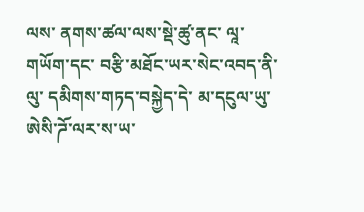ལས་ ནགས་ཚལ་ལས་སྡེ་ཚུ་ནང་ ལཱ་གཡོག་དང་ བརྩི་མཐོང་ཡར་སེང་འབད་ནི་ལུ་ དམིགས་གཏད་བསྐྱེད་དེ་ མ་དངུལ་ཡུ་ཨེསི་ཌོ་ལར་ས་ཡ་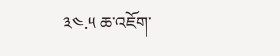༣༤.༥ ཆ་འཇོག་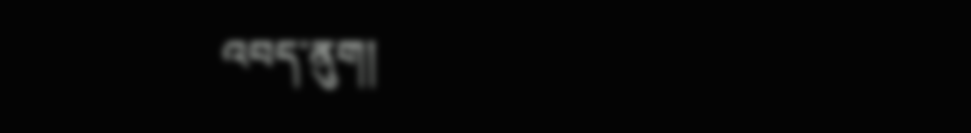འབད་ནུག།